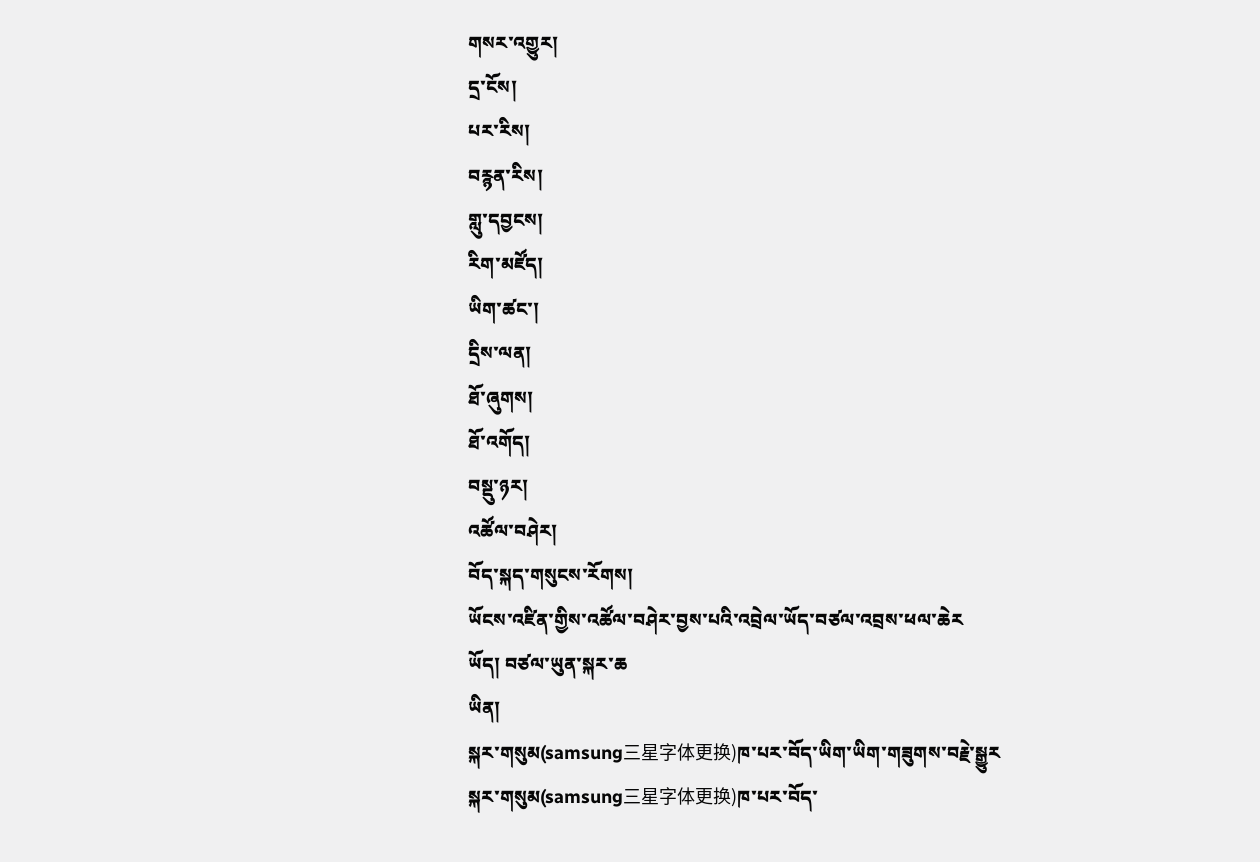གསར་འགྱུར།
དྲ་ངོས།
པར་རིས།
བརྙན་རིས།
གླུ་དབྱངས།
རིག་མཛོད།
ཡིག་ཚང་།
དྲིས་ལན།
ཐོ་ཞུགས།
ཐོ་འགོད།
བསྡུ་ཉར།
འཚོལ་བཤེར།
བོད་སྐད་གསུངས་རོགས།
ཡོངས་འཛིན་གྱིས་འཚོལ་བཤེར་བྱས་པའི་འབྲེལ་ཡོད་བཙལ་འབྲས་ཕལ་ཆེར
ཡོད། བཙལ་ཡུན་སྐར་ཆ
ཡིན།
སྐར་གསུམ(samsung三星字体更换)ཁ་པར་བོད་ཡིག་ཡིག་གཟུགས་བརྗེ་སྒྱུར
སྐར་གསུམ(samsung三星字体更换)ཁ་པར་བོད་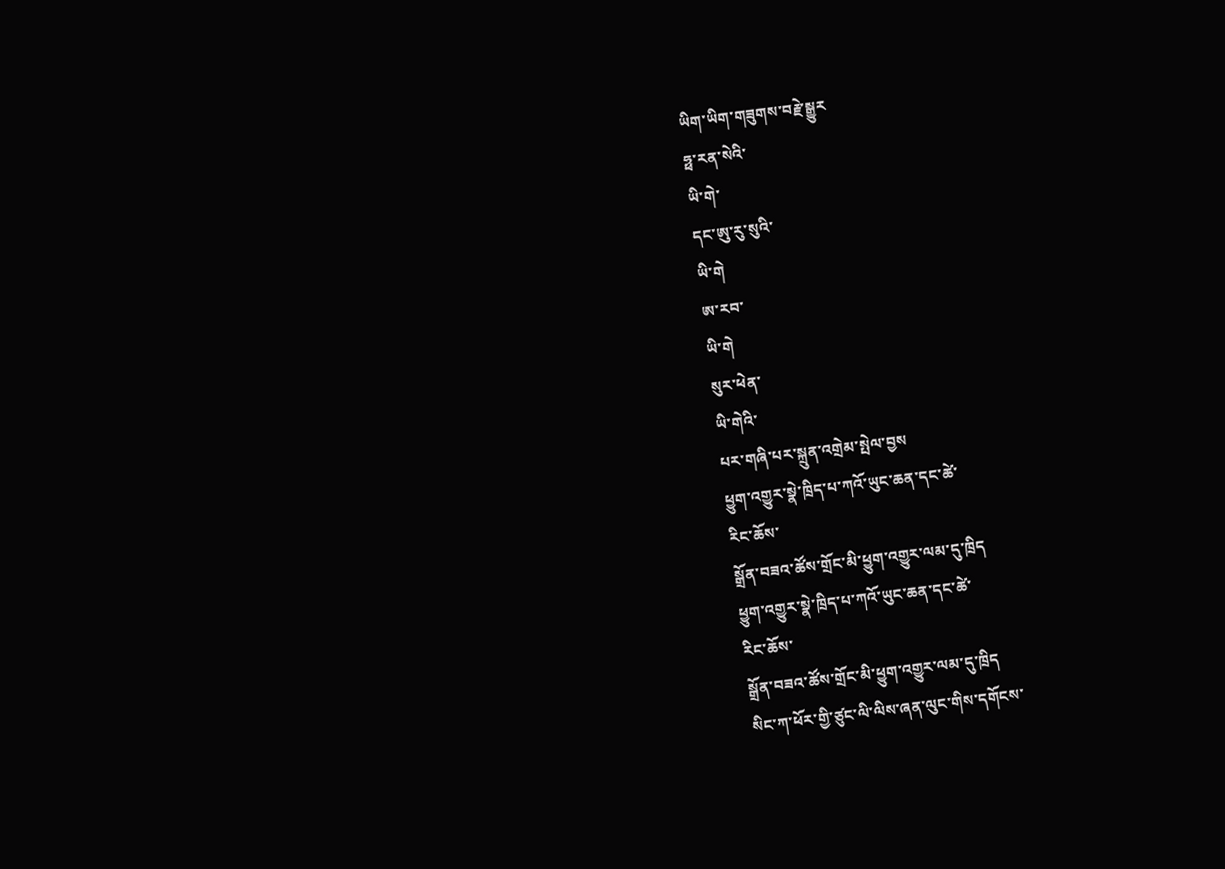ཡིག་ཡིག་གཟུགས་བརྗེ་སྒྱུར
ཧྥ་རན་སེའི་
ཡི་གེ་
དང་ཨུ་རུ་སུའི་
ཡི་གེ
ཨ་རབ་
ཡི་གེ
སུར་ཕེན་
ཡི་གེའི་
པར་གཞི་པར་སྐྲུན་འགྲེམ་སྤེལ་བྱས
ཕྱུག་འགྱུར་སྣེ་ཁྲིད་པ་ཀའོ་ཡུང་ཆན་དང་ཚེ་
རིང་ཆོས་
སྒྲོན་བཟའ་ཚོས་གྲོང་མི་ཕྱུག་འགྱུར་ལམ་དུ་ཁྲིད
ཕྱུག་འགྱུར་སྣེ་ཁྲིད་པ་ཀའོ་ཡུང་ཆན་དང་ཚེ་
རིང་ཆོས་
སྒྲོན་བཟའ་ཚོས་གྲོང་མི་ཕྱུག་འགྱུར་ལམ་དུ་ཁྲིད
སིང་ཀ་ཕོར་གྱི་ཙུང་ལི་ལིས་ཞན་ལུང་གིས་དགོངས་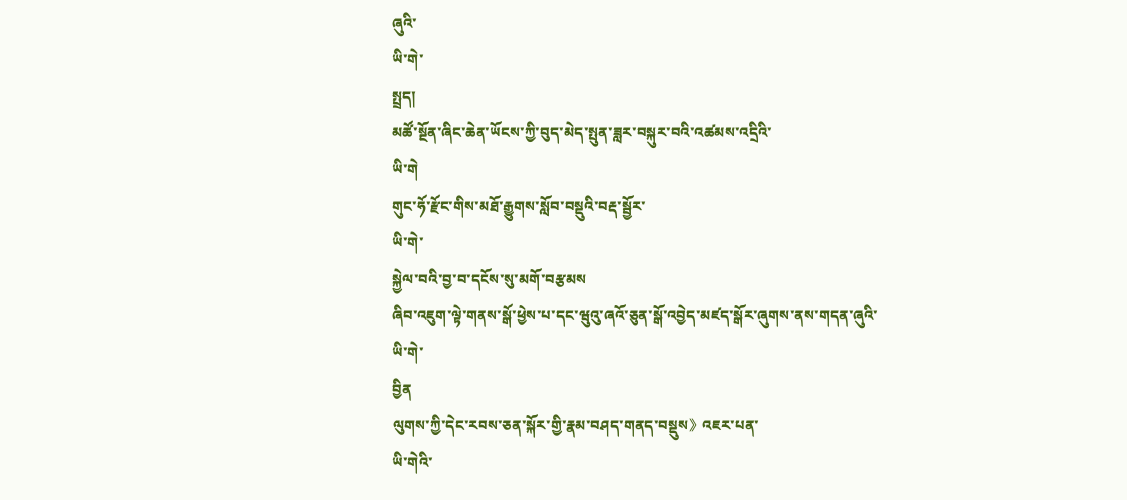ཞུའི་
ཡི་གེ་
སྤྲད།
མཚོ་སྔོན་ཞིང་ཆེན་ཡོངས་ཀྱི་བུད་མེད་སྤུན་ཟླར་བསྐུར་བའི་འཚམས་འདྲིའི་
ཡི་གེ
གུང་ཧོ་རྫོང་གིས་མཐོ་རྒྱུགས་སློབ་བསྡུའི་བརྡ་སྦྱོར་
ཡི་གེ་
སྐྱེལ་བའི་བྱ་བ་དངོས་སུ་མགོ་བརྩམས
ཞིབ་འཇུག་ལྟེ་གནས་སྒོ་ཕྱེས་པ་དང་ཝུའུ་ཞའོ་ཅུན་སྒོ་འབྱེད་མཛད་སྒོར་ཞུགས་ནས་གདན་ཞུའི་
ཡི་གེ་
བྱིན
ལུགས་ཀྱི་དེང་རབས་ཅན་སྐོར་གྱི་རྣམ་བཤད་གནད་བསྡུས》འཇར་པན་
ཡི་གེའི་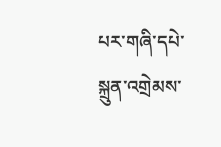པར་གཞི་དཔེ་སྐྲུན་འགྲེམས་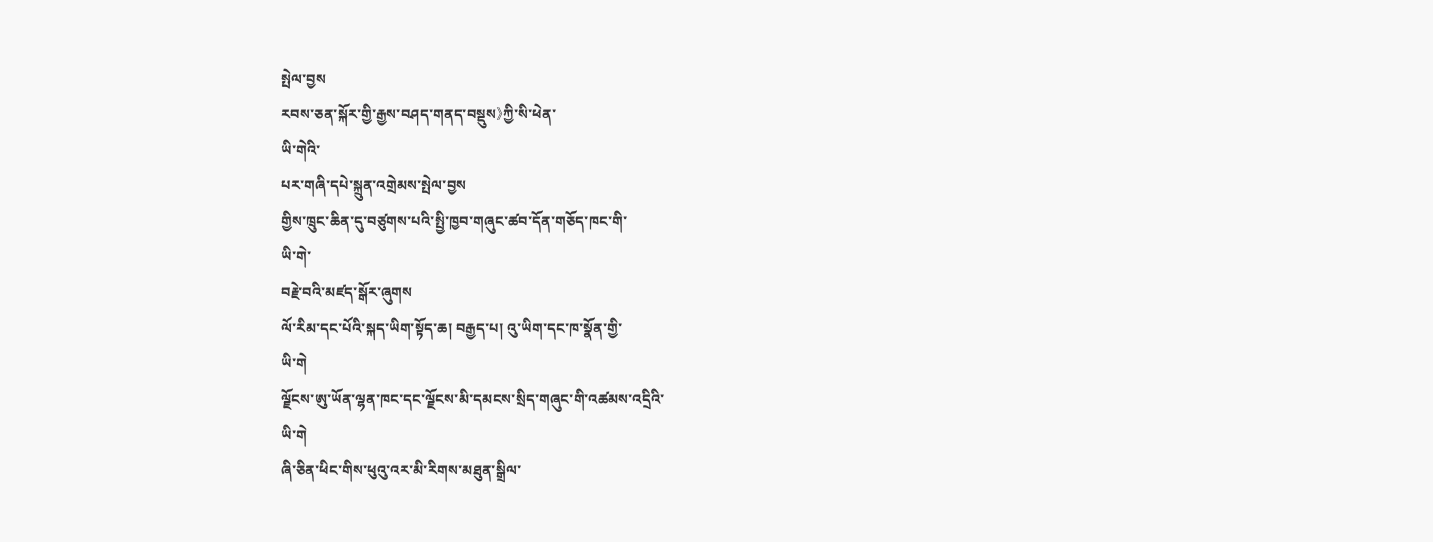སྤེལ་བྱས
རབས་ཅན་སྐོར་གྱི་རྒྱས་བཤད་གནད་བསྡུས》ཀྱི་སི་ཕེན་
ཡི་གེའི་
པར་གཞི་དཔེ་སྐྲུན་འགྲེམས་སྤེལ་བྱས
གྱིས་ཁྲུང་ཆིན་དུ་བཙུགས་པའི་སྤྱི་ཁྱབ་གཞུང་ཚབ་དོན་གཅོད་ཁང་གི་
ཡི་གེ་
བརྗེ་བའི་མཛད་སྒོར་ཞུགས
ལོ་རིམ་དང་པོའི་སྐད་ཡིག་སྟོད་ཆ། བརྒྱད་པ། འུ་ཡིག་དང་ཁ་སྣོན་གྱི་
ཡི་གེ
ལྗོངས་ཨུ་ཡོན་ལྷན་ཁང་དང་ལྗོངས་མི་དམངས་སྲིད་གཞུང་གི་འཚམས་འདྲིའི་
ཡི་གེ
ཞི་ཅིན་ཕིང་གིས་ཕུའུ་འར་མི་རིགས་མཐུན་སྒྲིལ་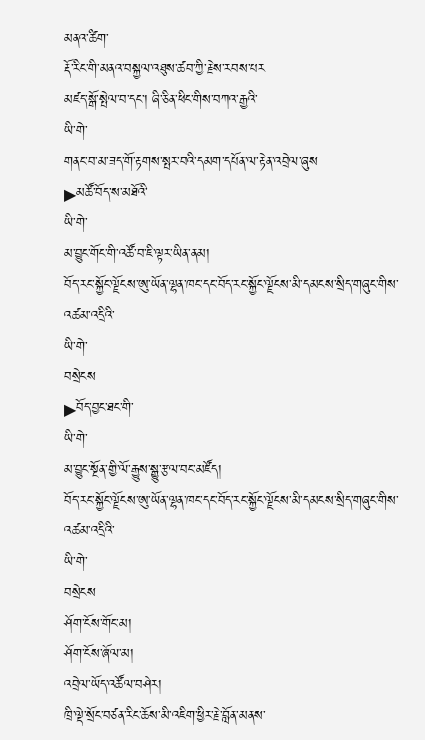མནའ་ཚིག་
རྡོ་རིང་གི་མནའ་བསྐྱལ་འཐུས་ཚབ་ཀྱི་རྗེས་རབས་པར
མཛད་སྒོ་སྤེལ་བ་དང་། ཞི་ཅིན་ཕིང་གིས་བཀའ་རྒྱའི་
ཡི་གེ་
གནང་བ་མ་ཟད་གོ་རྟགས་སྤར་བའི་དམག་དཔོན་ལ་རྟེན་འབྲེལ་ཞུས
▶མཚོ་བོད་ས་མཐོའི་
ཡི་གེ་
མ་བྱུང་གོང་གི་འཚོ་བ་ཇི་ལྟར་ཡིན་ནམ།
བོད་རང་སྐྱོང་ལྗོངས་ཨུ་ཡོན་ལྷན་ཁང་དང་བོད་རང་སྐྱོང་ལྗོངས་མི་དམངས་སྲིད་གཞུང་གིས་འཚམ་འདྲིའི་
ཡི་གེ་
བསྲེངས
▶བོད་བྱང་ཐང་གི་
ཡི་གེ་
མ་བྱུང་སྔོན་གྱི་ལོ་རྒྱུས་སྒྱུ་རྩལ་བང་མཛོད།
བོད་རང་སྐྱོང་ལྗོངས་ཨུ་ཡོན་ལྷན་ཁང་དང་བོད་རང་སྐྱོང་ལྗོངས་མི་དམངས་སྲིད་གཞུང་གིས་འཚམ་འདྲིའི་
ཡི་གེ་
བསྲེངས
ཤོག་ངོས་གོང་མ།
ཤོག་ངོས་ཞོལ་མ།
འབྲེལ་ཡོད་འཚོལ་བཤེར།
ཁྲི་ལྡེ་སྲོང་བཙན་རིང་ཆོས་མི་འཇིག་ཕྱིར་རྗེ་བློན་མནས་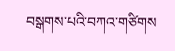བསྒགས་པའི་བཀའ་གཙིགས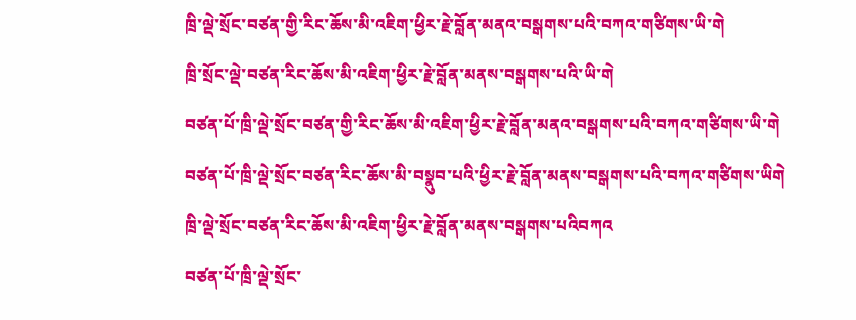ཁྲི་ལྡེ་སྲོང་བཙན་གྱི་རིང་ཆོས་མི་འཇིག་ཕྱིར་རྗེ་བློན་མནའ་བསྒགས་པའི་བཀའ་གཙིགས་ཡི་གེ
ཁྲི་སྲོང་ལྡེ་བཙན་རིང་ཆོས་མི་འཇིག་ཕྱིར་རྗེ་བློན་མནས་བསྒགས་པའི་ཡི་གེ
བཙན་པོ་ཁྲི་ལྡེ་སྲོང་བཙན་གྱི་རིང་ཆོས་མི་འཇིག་ཕྱིར་རྗེ་བློན་མནའ་བསྒགས་པའི་བཀའ་གཙིགས་ཡི་གེ
བཙན་པོ་ཁྲི་ལྡེ་སྲོང་བཙན་རིང་ཆོས་མི་བསྣུབ་པའི་ཕྱིར་རྗེ་བློན་མནས་བསྒགས་པའི་བཀའ་གཙིགས་ཡིགེ
ཁྲི་ལྡེ་སྲོང་བཙན་རིང་ཆོས་མི་འཇིག་ཕྱིར་རྗེ་བློན་མནས་བསྒགས་པའིབཀའ
བཙན་པོ་ཁྲི་ལྡེ་སྲོང་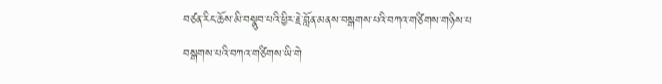བཙན་རིང་ཆོས་མི་བསྣུབ་པའི་ཕྱིར་རྗེ་བློན་མནས་བསྒགས་པའི་བཀའ་གཙིགས་གཉིས་པ
བསྒགས་པའི་བཀའ་གཙིགས་ཡི་གེ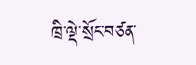ཁྲི་ལྡེ་སྲོང་བཙན་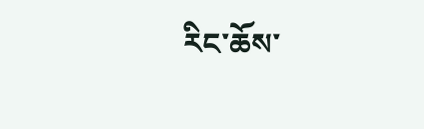རིང་ཆོས་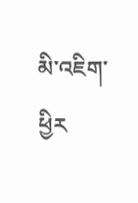མི་འཇིག་ཕྱིར